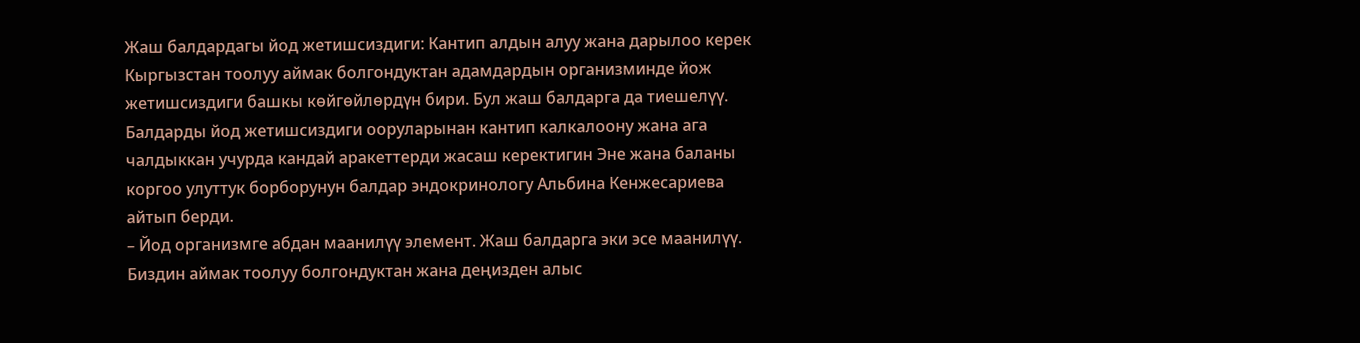Жаш балдардагы йод жетишсиздиги: Кантип алдын алуу жана дарылоо керек
Кыргызстан тоолуу аймак болгондуктан адамдардын организминде йож жетишсиздиги башкы көйгөйлөрдүн бири. Бул жаш балдарга да тиешелүү. Балдарды йод жетишсиздиги ооруларынан кантип калкалоону жана ага чалдыккан учурда кандай аракеттерди жасаш керектигин Эне жана баланы коргоо улуттук борборунун балдар эндокринологу Альбина Кенжесариева айтып берди.
– Йод организмге абдан маанилүү элемент. Жаш балдарга эки эсе маанилүү. Биздин аймак тоолуу болгондуктан жана деңизден алыс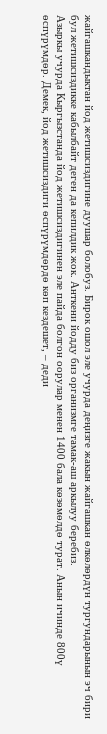жайгашкандыктан йод жетишсиздигине дуушар болобуз. Бирок ошол эле учурда деңизге жакын жайгашкан өлкөлөрдүн тургундарынын эч бири бул жетишсиздикке кабылбайт деген да кепилдик жок. Анткени йодду биз организмге тамак-аш аркылуу беребиз.
Азыркы учурда Кыргызстанда йод жетишсиздигинен эле пайда болгон оорулар менен 1400 бала көзөмөлдө турат. Анын ичинде 800ү өспүрүмдөр. Демек, йод жетишсиздиги өспүрүмдөрдө көп кездешет, – деди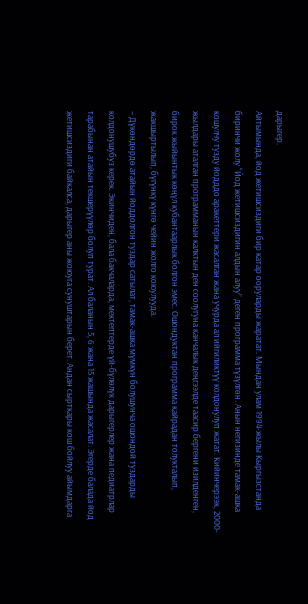дарыгер.
Айтымында, йод жетишсиздиги бир катар ооруларды жаратат. Мындан улам 1994-жылы Кыргызстанда биринчи жолу “Йод жетишсиздигин алдын алуу” деген программа түзүлгөн. Анын негизинде тамак-ашка кошулчу тузду йодддо аракеттери жасалган жана учурда ал ийгиликтүү колдонулуп жатат. Кийинчерээк, 2000-жылдары аталган программанын калктын ден соолугуна канчалык деңгээлде таасир бергени изилденген, бирок жыйынтык көңүл кубантаарлык болгон эмес. Ошондуктан программа кайрадан толукталып, жакшыртылып, бүгүнкү күнгө чейин жолго коюулууда.
– Дүкөндөрдө атайын йоддолгон туздар сатылат, тамак-ашка мүмкүн болушунча ошондой туздарды колдонушубуз керек. Экинчиден, бала бакчаларда, мектептерде үй-бүлөлүк дарыгерлер жана педиатрлар тарабынан атайын текшерүүлөр болуп турат. Ал баланын 5, 6 жана 15 жашында жасалат. Эгерде балада йод жетишсиздиги байкалса, дарыгер аны жоюуга сунуштарын берет. Андан сырткары кош бойлуу айымдарга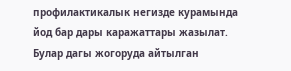профилактикалык негизде курамында йод бар дары каражаттары жазылат. Булар дагы жогоруда айтылган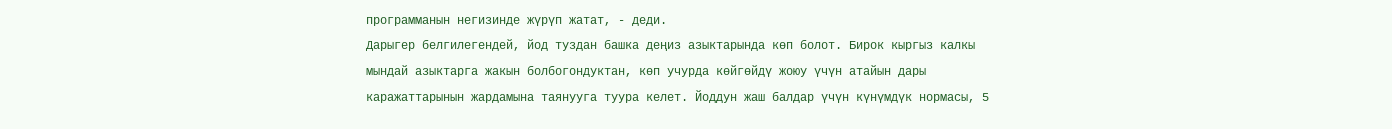программанын негизинде жүрүп жатат, - деди.
Дарыгер белгилегендей, йод туздан башка деңиз азыктарында көп болот. Бирок кыргыз калкы мындай азыктарга жакын болбогондуктан, көп учурда көйгөйдү жоюу үчүн атайын дары каражаттарынын жардамына таянууга туура келет. Йоддун жаш балдар үчүн күнүмдүк нормасы, 5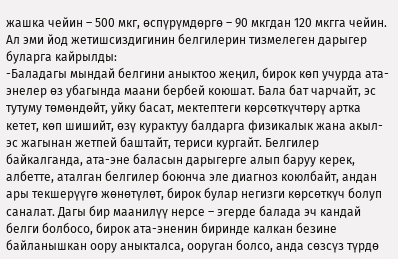жашка чейин – 500 мкг, өспүрүмдөргө – 90 мкгдан 120 мкгга чейин.
Ал эми йод жетишсиздигинин белгилерин тизмелеген дарыгер буларга кайрылды:
-Баладагы мындай белгини аныктоо жеңил, бирок көп учурда ата-энелер өз убагында маани бербей коюшат. Бала бат чарчайт, эс тутуму төмөндөйт, уйку басат, мектептеги көрсөткүчтөрү артка кетет, көп шишийт, өзү курактуу балдарга физикалык жана акыл-эс жагынан жетпей баштайт, териси кургайт. Белгилер байкалганда, ата-эне баласын дарыгерге алып баруу керек, албетте, аталган белгилер боюнча эле диагноз коюлбайт, андан ары текшерүүгө жөнөтүлөт, бирок булар негизги көрсөткүч болуп саналат. Дагы бир маанилүү нерсе – эгерде балада эч кандай белги болбосо, бирок ата-эненин биринде калкан безине байланышкан оору аныкталса, ооруган болсо, анда сөзсүз түрдө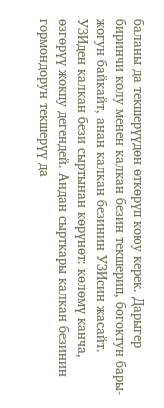баланы да текшерүүдөн өткөрүп коюу керек. Дарыгер биринчи колу менен калкан безин текшерип, богоктун бары-жогун байкайт, анан калкан безинин УЗИсин жасайт. УЗИден калкан бези сыртынан көрүнөт: көлөмү канча, өзгөрүү жокпу дегендей. Андан сырткары калкан безинин гормондорун текшерүү да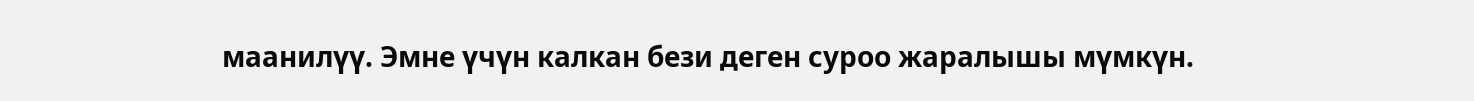маанилүү. Эмне үчүн калкан бези деген суроо жаралышы мүмкүн.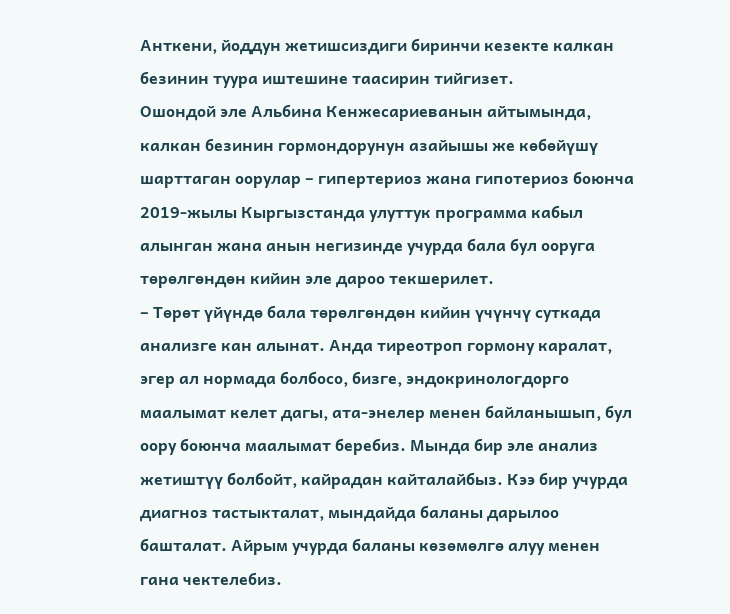Анткени, йоддун жетишсиздиги биринчи кезекте калкан безинин туура иштешине таасирин тийгизет.
Ошондой эле Альбина Кенжесариеванын айтымында, калкан безинин гормондорунун азайышы же көбөйүшү шарттаган оорулар – гипертериоз жана гипотериоз боюнча 2019-жылы Кыргызстанда улуттук программа кабыл алынган жана анын негизинде учурда бала бул ооруга төрөлгөндөн кийин эле дароо текшерилет.
– Төрөт үйүндө бала төрөлгөндөн кийин үчүнчү суткада анализге кан алынат. Анда тиреотроп гормону каралат, эгер ал нормада болбосо, бизге, эндокринологдорго маалымат келет дагы, ата-энелер менен байланышып, бул оору боюнча маалымат беребиз. Мында бир эле анализ жетиштүү болбойт, кайрадан кайталайбыз. Кээ бир учурда диагноз тастыкталат, мындайда баланы дарылоо башталат. Айрым учурда баланы көзөмөлгө алуу менен гана чектелебиз.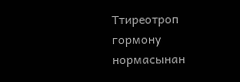Ттиреотроп гормону нормасынан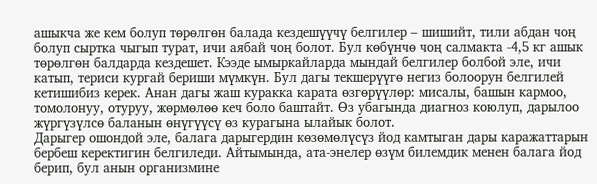ашыкча же кем болуп төрөлгөн балада кездешүүчү белгилер – шишийт, тили абдан чоң болуп сыртка чыгып турат, ичи аябай чоң болот. Бул көбүнчө чоң салмакта -4,5 кг ашык төрөлгөн балдарда кездешет. Кээде ымыркайларда мындай белгилер болбой эле, ичи катып, териси кургай бериши мүмкүн. Бул дагы текшерүүгө негиз болоорун белгилей кетишибиз керек. Анан дагы жаш куракка карата өзгөрүүлөр: мисалы, башын кармоо, томолонуу, отуруу, жөрмөлөө кеч боло баштайт. Өз убагында диагноз коюлуп, дарылоо жүргүзүлсө баланын өнүгүүсү өз курагына ылайык болот.
Дарыгер ошондой эле, балага дарыгердин көзөмөлүсүз йод камтыган дары каражаттарын бербеш керектигин белгиледи. Айтымында, ата-энелер өзүм билемдик менен балага йод берип, бул анын организмине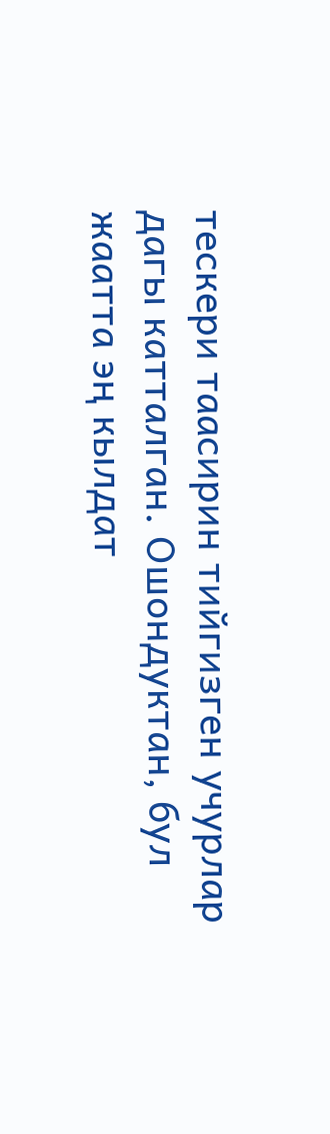тескери таасирин тийгизген учурлар дагы катталган. Ошондуктан, бул жаатта эң кылдат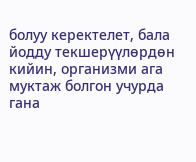болуу керектелет, бала йодду текшерүүлөрдөн кийин, организми ага муктаж болгон учурда гана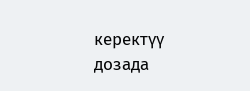керектүү дозада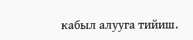кабыл алууга тийиш.